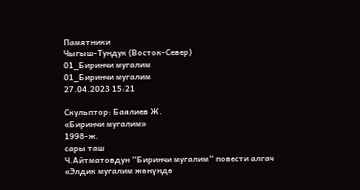Памятники
Чыгыш-Тундук (Восток-Север)
01_Биринчи мугалим
01_Биринчи мугалим
27.04.2023 15:21

Скульптор: Баялиев Ж.
«Биринчи мугалим»
1998-ж.
сары таш
Ч.Айтматовдун “Биринчи мугалим” повести алгач «Элдик мугалим жөнүндө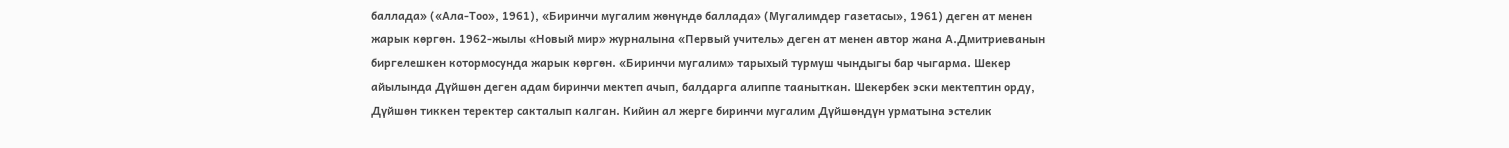баллада» («Ала-Тоо», 1961), «Биринчи мугалим жөнүндө баллада» (Мугалимдер газетасы», 1961) деген ат менен жарык көргөн. 1962-жылы «Новый мир» журналына «Первый учитель» деген ат менен автор жана А.Дмитриеванын биргелешкен котормосунда жарык көргөн. «Биринчи мугалим» тарыхый турмуш чындыгы бар чыгарма. Шекер айылында Дүйшөн деген адам биринчи мектеп ачып, балдарга алиппе тааныткан. Шекербек эски мектептин орду, Дүйшөн тиккен теректер сакталып калган. Кийин ал жерге биринчи мугалим Дүйшөндүн урматына эстелик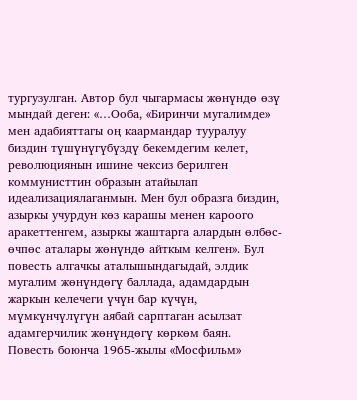тургузулган. Автор бул чыгармасы жөнүндө өзү мындай деген: «…Ооба, «Биринчи мугалимде» мен адабияттагы оң каармандар тууралуу биздин түшүнүгүбүздү бекемдегим келет, революциянын ишине чексиз берилген коммунисттин образын атайылап идеализациялаганмын. Мен бул образга биздин, азыркы учурдун көз карашы менен кароого аракеттенгем, азыркы жаштарга алардын өлбөс-өчпөс аталары жөнүндө айткым келген». Бул повесть алгачкы аталышындагыдай, элдик мугалим жөнүндөгү баллада, адамдардын жаркын келечеги үчүн бар күчүн, мүмкүнчүлүгүн аябай сарптаган асылзат адамгерчилик жөнүндөгү көркөм баян.
Повесть боюнча 1965-жылы «Мосфильм»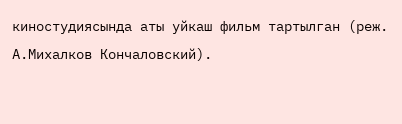киностудиясында аты уйкаш фильм тартылган (реж. А.Михалков Кончаловский).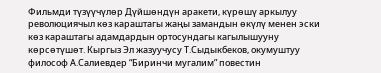Фильмди түзүүчүлөр Дүйшөндүн аракети, күрөшү аркылуу революциячыл көз караштагы жаңы замандын өкүлү менен эски көз караштагы адамдардын ортосундагы кагылышууну көрсөтүшөт. Кыргыз Эл жазуучусу Т.Сыдыкбеков, окумуштуу философ А.Салиевдер “Биринчи мугалим” повестин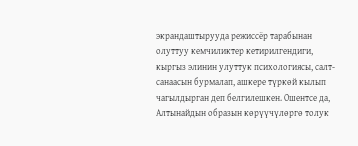экрандаштырууда режиссёр тарабынан олуттуу кемчиликтер кетирилгендиги, кыргыз элинин улуттук психологиясы, салт-санаасын бурмалап, ашкере түркөй кылып чагылдырган деп белгилешкен. Ошентсе да, Алтынайдын образын көрүүчүлөргө толук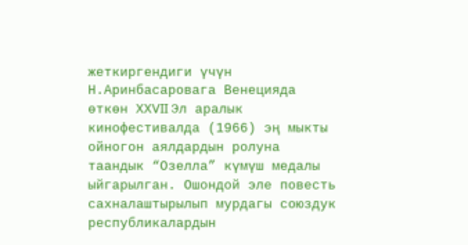жеткиргендиги үчүн Н.Аринбасаровага Венецияда өткөн XXVII Эл аралык кинофестивалда (1966) эң мыкты ойногон аялдардын ролуна таандык “Озелла” күмүш медалы ыйгарылган. Ошондой эле повесть сахналаштырылып мурдагы союздук республикалардын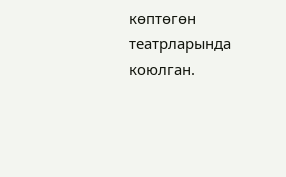көптөгөн театрларында коюлган.